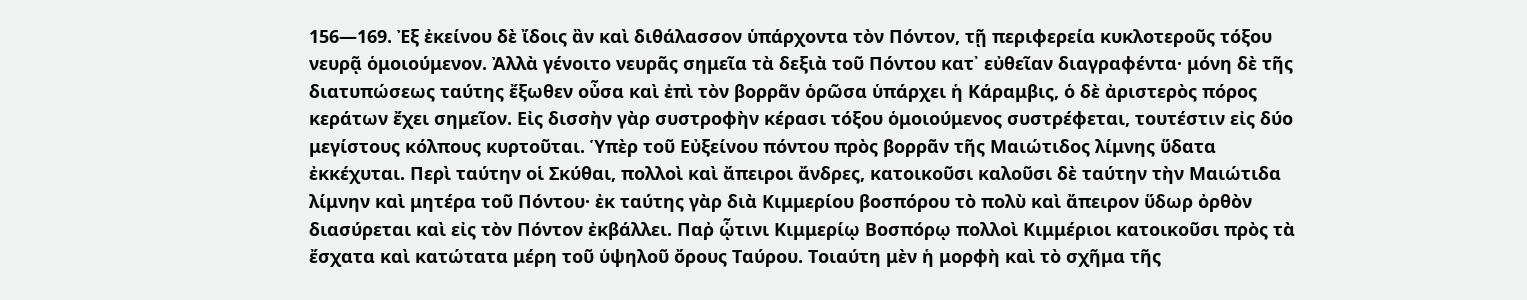156—169. Ἐξ ἐκείνου δὲ ἴδοις ἂν καὶ διθάλασσον ὑπάρχοντα τὸν Πόντον, τῇ περιφερεία κυκλοτεροῦς τόξου νευρᾷ ὁμοιούμενον. Ἀλλὰ γένοιτο νευρᾶς σημεῖα τὰ δεξιὰ τοῦ Πόντου κατ᾿ εὐθεῖαν διαγραφέντα· μόνη δὲ τῆς διατυπώσεως ταύτης ἔξωθεν οὖσα καὶ ἐπὶ τὸν βορρᾶν ὁρῶσα ὑπάρχει ἡ Κάραμβις, ὁ δὲ ἀριστερὸς πόρος κεράτων ἔχει σημεῖον. Εἰς δισσὴν γὰρ συστροφὴν κέρασι τόξου ὁμοιούμενος συστρέφεται, τουτέστιν εἰς δύο μεγίστους κόλπους κυρτοῦται. Ὑπὲρ τοῦ Εὐξείνου πόντου πρὸς βορρᾶν τῆς Μαιώτιδος λίμνης ὕδατα ἐκκέχυται. Περὶ ταύτην οἱ Σκύθαι, πολλοὶ καὶ ἄπειροι ἄνδρες, κατοικοῦσι καλοῦσι δὲ ταύτην τὴν Μαιώτιδα λίμνην καὶ μητέρα τοῦ Πόντου· ἐκ ταύτης γὰρ διὰ Κιμμερίου βοσπόρου τὸ πολὺ καὶ ἄπειρον ὕδωρ ὀρθὸν διασύρεται καὶ εἰς τὸν Πόντον ἐκβάλλει. Παῤ ᾧτινι Κιμμερίῳ Βοσπόρῳ πολλοὶ Κιμμέριοι κατοικοῦσι πρὸς τὰ ἔσχατα καὶ κατώτατα μέρη τοῦ ὑψηλοῦ ὄρους Ταύρου. Τοιαύτη μὲν ἡ μορφὴ καὶ τὸ σχῆμα τῆς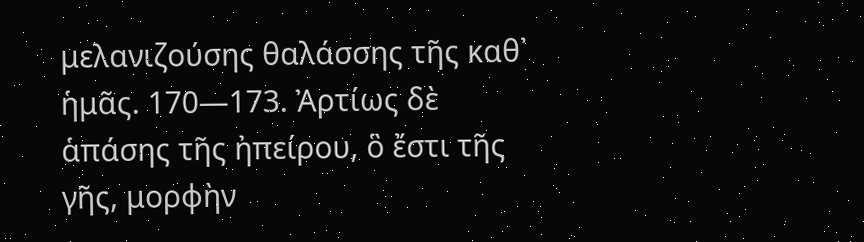μελανιζούσης θαλάσσης τῆς καθ᾿ ἡμᾶς. 170—173. Ἀρτίως δὲ ἁπάσης τῆς ἠπείρου, ὃ ἔστι τῆς γῆς, μορφὴν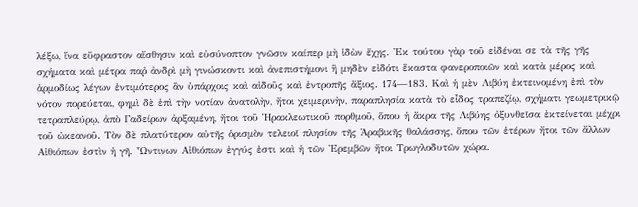λέξω, ἵνα εὔφραστον αἴσθησιν καὶ εὐσύνοπτον γνῶσιν καίπερ μὴ ἰδὼν ἔχῃς. Ἐκ τούτου γὰρ τοῦ εἰδέναι σε τὰ τῆς γῆς σχήματα καὶ μέτρα παῤ ἀνδρὶ μὴ γινώσκοντι καὶ ἀνεπιστήμονι ἢ μηδὲν εἰδότι ἕκαστα φανεροποιῶν καὶ κατὰ μέρος καὶ ἁρμοδίως λέγων ἐντιμότερος ἂν ὑπάρχοις καὶ αἰδοῦς καὶ ἐντροπῆς ἄξιος. 174—183. Καὶ ἡ μὲν Λιβύη ἐκτεινομένη ἐπὶ τὸν νότον πορεύεται, φημὶ δὲ ἐπὶ τὴν νοτίαν ἀνατολὴν, ἤτοι χειμερινὴν, παραπλησία κατὰ τὸ εἶδος τραπεζίῳ, σχήματι γεωμετρικῷ τετραπλεύρῳ, ἀπὸ Γαδείρων ἀρξαμένη, ἤτοι τοῦ Ἡρακλεωτικοῦ πορθμοῦ, ὅπου ἡ ἄκρα τῆς Λιβύης ὀξυνθεῖσα ἐκτείνεται μέχρι τοῦ ὠκεανοῦ. Τὸν δὲ πλατύτερον αὐτῆς ὁρισμὸν τελειοῖ πλησίον τῆς Ἀραβικῆς θαλάσσης, ὅπου τῶν ἑτέρων ἤτοι τῶν ἄλλων Αἰθιόπων ἐστὶν ἡ γῆ. Ὧντινων Αἰθιόπων ἐγγύς ἐστι καὶ ἡ τῶν Ἐρεμβῶν ἤτοι Τρωγλοδυτῶν χώρα.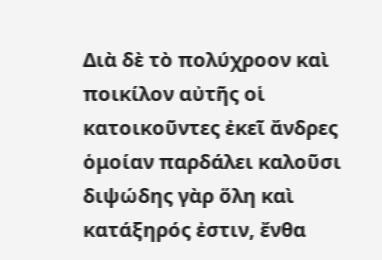Διὰ δὲ τὸ πολύχροον καὶ ποικίλον αὐτῆς οἱ κατοικοῦντες ἐκεῖ ἄνδρες ὁμοίαν παρδάλει καλοῦσι διψώδης γὰρ ὅλη καὶ κατάξηρός ἐστιν, ἔνθα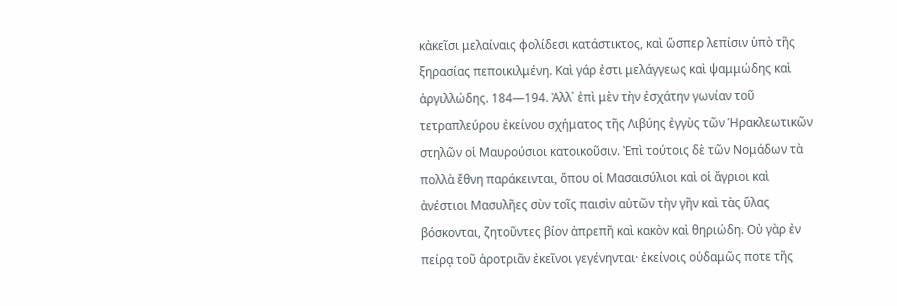κἀκεῖσι μελαίναις φολίδεσι κατάστικτος, καὶ ὥσπερ λεπίσιν ὑπὸ τῆς ξηρασίας πεποικιλμένη. Καὶ γάρ ἐστι μελάγγεως καὶ ψαμμώδης καὶ ἀργιλλώδης. 184—194. Ἀλλ᾿ ἐπὶ μὲν τὴν ἐσχάτην γωνίαν τοῦ τετραπλεύρου ἐκείνου σχήματος τῆς Λιβύης ἐγγὺς τῶν Ἡρακλεωτικῶν στηλῶν οἱ Μαυρούσιοι κατοικοῦσιν. Ἐπὶ τούτοις δὲ τῶν Νομάδων τὰ πολλὰ ἔθνη παράκεινται, ὅπου οἱ Μασαισύλιοι καὶ οἱ ἄγριοι καὶ ἀνέστιοι Μασυλῆες σὺν τοῖς παισὶν αὐτῶν τὴν γῆν καὶ τὰς ὕλας βόσκονται, ζητοῦντες βίον ἀπρεπῆ καὶ κακὸν καὶ θηριώδη. Οὐ γὰρ ἐν πείρᾳ τοῦ ἀροτριᾶν ἐκεῖνοι γεγένηνται· ἐκείνοις οὐδαμῶς ποτε τῆς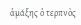ἁμάξης ὁ τερπνὸς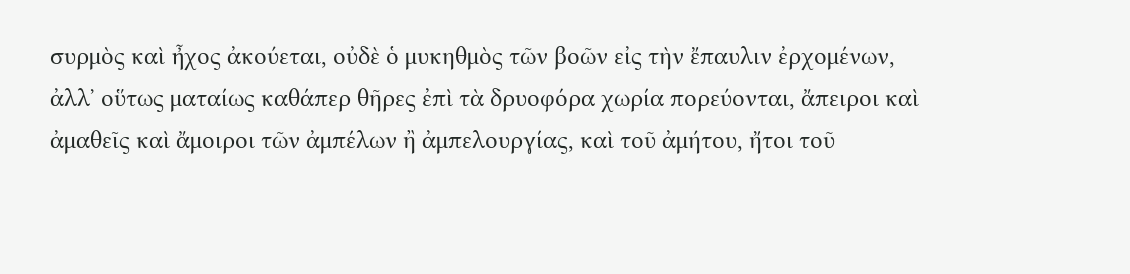συρμὸς καὶ ἦχος ἀκούεται, οὐδὲ ὁ μυκηθμὸς τῶν βοῶν εἰς τὴν ἔπαυλιν ἐρχομένων, ἀλλ᾿ οὕτως ματαίως καθάπερ θῆρες ἐπὶ τὰ δρυοφόρα χωρία πορεύονται, ἄπειροι καὶ ἀμαθεῖς καὶ ἄμοιροι τῶν ἀμπέλων ἢ ἀμπελουργίας, καὶ τοῦ ἀμήτου, ἤτοι τοῦ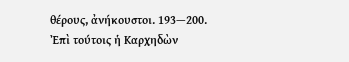θέρους, ἀνήκουστοι. 193—200. Ἐπὶ τούτοις ἡ Καρχηδὼν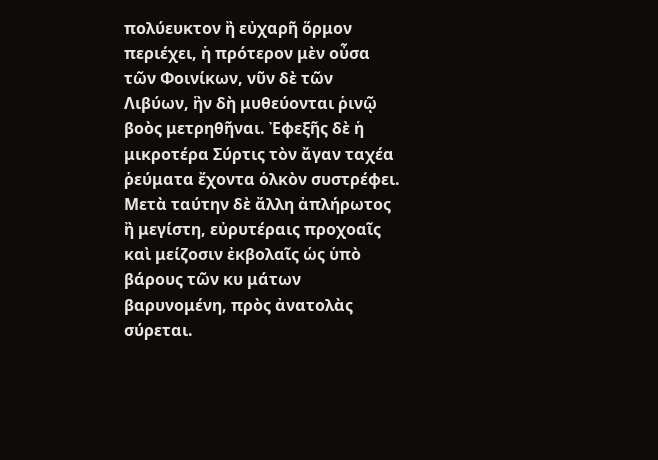πολύευκτον ἢ εὐχαρῆ ὅρμον περιέχει, ἡ πρότερον μὲν οὖσα τῶν Φοινίκων, νῦν δὲ τῶν Λιβύων, ἣν δὴ μυθεύονται ῥινῷ βοὸς μετρηθῆναι. Ἐφεξῆς δὲ ἡ μικροτέρα Σύρτις τὸν ἄγαν ταχέα ῥεύματα ἔχοντα ὁλκὸν συστρέφει. Μετὰ ταύτην δὲ ἄλλη ἀπλήρωτος ἢ μεγίστη, εὐρυτέραις προχοαῖς καὶ μείζοσιν ἐκβολαῖς ὡς ὑπὸ βάρους τῶν κυ μάτων βαρυνομένη, πρὸς ἀνατολὰς σύρεται.